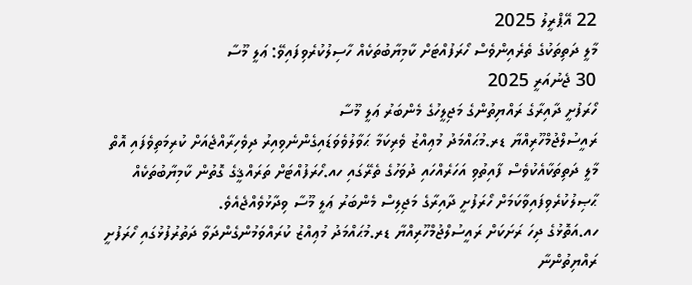22 އޭޕްރީލު 2025
މާލީ ދަތިތަކުގެ ތެރެއިންވެސް ހޯރަފުއްޓަށް ކާމިޔާބުތަކެއް ހާސިލުކުރެވިފައިވޭ: ޢަލީ މޫސާ
30 ޖެނުއަރީ 2025
ހޯރަފުށީ ދާއިރާގެ ރައްޔިތުންގެ މަޖިލީހުގެ މެންބަރު ޢަލީ މޫސާ
ރައީސުލްޖުމްހޫރިއްޔާ ޑރ.މުޙައްމަދު މުޢިއްޒު ވެރިކަމާ ޙަވާލުވެވަޑައިގެންނެވިއިރު ދިވެހިރާއްޖެއަށް ކުރިމަތިވެފައި އޮތް މާލީ ދަތިތަކާއެކުވެސް ފާއިތުވި އަހަރެއްހައި ދުވަހުގެ ތެރޭގައި ހއ.ހޯރަފުއްޓަށް ތަރައްޤީގެ ގޮތުން ކާމިޔާބުތަކެއް ޙާޞިލުކުރެވިފައިވާކަމަށް ހޯރަފުށީ ދާއިރާގެ މަޖިލިސް މެންބަރު ޢަލީ މޫސާ ވިދާޅުވެއްޖެއެވެ.
ހއ.އަތޮޅުގެ ދިހަ ރަށަކަށް ރައީސުލްޖުމްހޫރިއްޔާ ޑރ.މުޙައްމަދު މުޢިއްޒު ކުރައްވަމުންގެންދަވާ ދަތުރުފުޅުގައި ހޯރަފުށީ ރައްޔިތުންނާ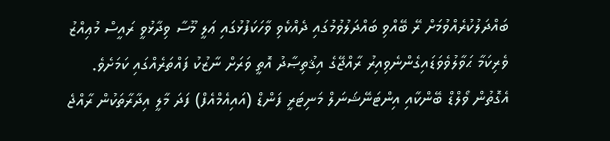ބައްދަލުކުރެއްވުމަށް ރޭ ބޭއްވި ބައްދަލުވުމުގައި ދެއްކެވި ވާހަކަފުޅުގައި ޢަލީ މޫސާ ވިދާޅުވީ ރައީސް މުޢިއްޒު ވެރިކަމާ ޙަވާލުވެވަޑައިގެންނެވިއިރު ރާއްޖޭގެ އިޤުތިޞާދު އޮތީ ވަރަށް ނާޒުކު ފައްތަރެއްގައި ކަމަށެވެ.
އެގޮތުން ވޯލްޑް ބޭންކާއި އިންޓަނޭޝަނަލް މަނިޓަރީ ފަންޑް (އައިއެމްއެފް) ފަދަ މާލީ އިދާރާތަކުން ރާއްޖެ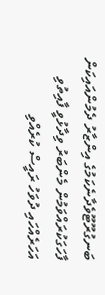ބަނގުރޫޓޫވެދާނެކަމުގެ އިންޒާރު ދެމުންއައިކަން ފާހަގަކުރައްވަމުން މެންބަރު ވިދާޅުވީ ފާއިތުވި އަހަރެއްހައި ދުވަހު ރައީސް ކުރެއްވި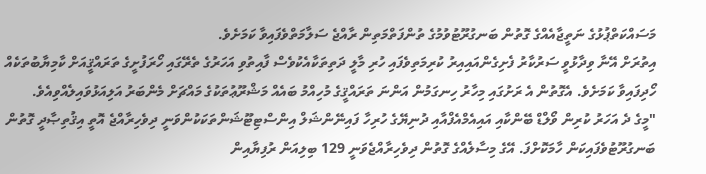މަސައްކަތްޕުޅުގެ ނަތީޖާއެއްގެ ގޮތުން ބަނގުރޫޓުވުމުގެ ތުންފަތްމަތިން ރާއްޖެ ސަލާމަތްވެފައިވާ ކަމަށެވެ.
އިތުރަށް އޭނާ ވިދާޅުވީ ސަރުކާރު ފެށިގެންއައިއިރު ކުރިމަތިވެފައި ހުރި މާލީ ދަތިތަކާއެކުވެސް ފާއިތުވި އަހަރުގެ ތެރޭގައި ހޯރަފުށީގެ ތަރައްޤީއަށް ކާމިޔާބުތަކެއް ހޯދިފައިވާ ކަމަށެވެ. އެގޮތުން އެ ރަށުގައި މިހާރު ހިނގަމުން އަންނަ ތަރައްޤީގެ މުހިއްމު ބައެއް މަޝްރޫޢުތަކުގެ މައްޗަށް މެންބަރު އަލިއަޅުވައިލެއްވިއެވެ.
"މީގެ ދެ އަހަރު ކުރިން ވޯލްޑް ބޭންކާއި އައިއެމްއެފްއާއި ދުނިޔޭގެ ހުރިހާ ފައިނޭންޝަލް އިންސްޓިޓޫޝަންތަކަކުންވަނީ ދިވެހިރާއްޖެ އޮތީ އިޤުތިޞާދީ ގޮތުން ބަނގުރޫޓުވެފައިކަން ހާމަކޮށްފަ. އޭގެ މިސާލެއްގެ ގޮތުން ދިވެހިރާއްޖެވަނީ 129 ބިލިއަން ރުފިޔާއިން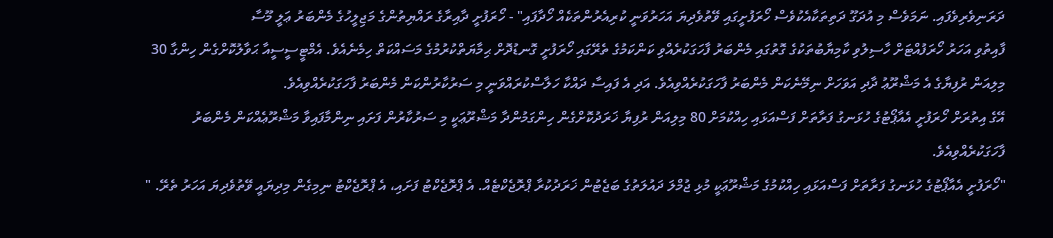ދަރަނިވެރިވެފައި. ނަމަވެސް މި އުދަގޫ ދަތިތަކާއެކުވެސް ހޯރަފުށީގައި ވޭތުވެދިޔަ އަހަރުވަނީ ކުރިއެރުންތަކެއް ހޯދާފައި" - ހޯރަފުށީ ދާއިރާގެ ރައްޔިތުންގެ މަޖިލީހުގެ މެންބަރު ޢަލީ މޫސާ
ފާއިތުވި އަހަރު ހޯރަފުއްޓަށް ހާސިލުވި ކާމިޔާބުތަކުގެ ގޮތުގައި މެންބަރު ފާހަގަކުރެއްވި ކަންކަމުގެ ތެރޭގައި ހޯރަފުށީ ގޮނޑުދޮށް ޙިމާޔަތްކުރުމުގެ މަސައްކަތް ހިމެނެއެވެ. އެމްޓީސީސީއާ ޙަވާލުކޮށްގެން ހިންގާ 30 މިލިއަން ރުފިޔާގެ އެ މަޝްރޫޢު ދާދި އަވަހަށް ނިމޭނެކަން މެންބަރު ފާހަގަކުރެއްވިއެވެ. އަދި އެ ފައިސާ ދައްކާ ހަލާސްކުރައްވަނީ މި ސަރުކާރުންކަން މެންބަރު ފާހަގަކުރެއްވިއެވެ.
އޭގެ އިތުރަށް ހޯރަފުށީ އެއާޕޯޓުގެ ހުޅަނގު ފަރާތަށް ފަސްއަޅައި ހިއްކުމަށް 80 މިލިއަން ރުފިޔާ ޚަރަދުކޮށްގެން ހިންގަމުންދާ މަޝްރޫޢަކީ މި ސަރުކާރުން ފަށައި ނިންމާފައިވާ މަޝްރޫޢެއްކަން މެންބަރު ފާހަގަކުރެއްވިއެވެ.
"ހޯރަފުށީ އެއާޕޯޓުގެ ހުޅަނގު ފަރާތަށް ފަސްއަޅައި ހިއްކުމުގެ މަޝްރޫޢަކީ މުޅި ޖުމްލަ ދައުލަތުގެ ބަޖެޓުން ޚަރަދުކުރާ ޕްރޮޖެކްޓެއް. އެ ޕްރޮޖެކްޓު ފަށައި، އެ ޕްރޮޖެކްޓު ނިމިގެން މިދިޔައީ ވޭތުވެދިޔަ އަހަރު ތެރޭ. "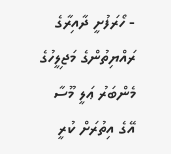- ހޯރަފުށީ ދާއިރާގެ ރައްޔިތުންގެ މަޖިލީހުގެ މެންބަރު ޢަލީ މޫސާ
އޭގެ އިތުރަށް ކުރީ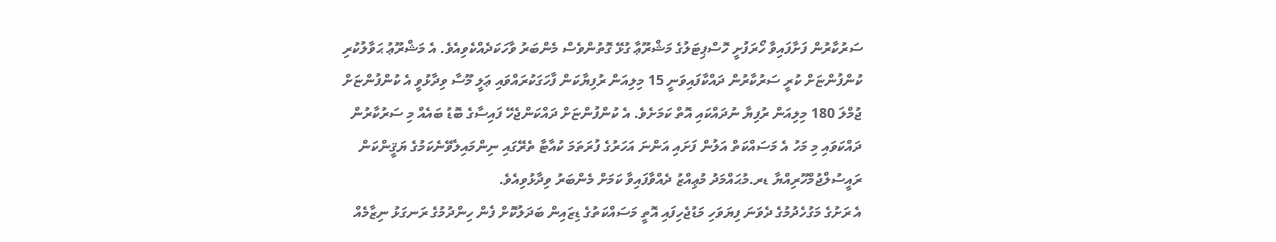ސަރުކާރުން ފަށާފައިވާ ހޯރަފުށީ ހޮސްޕިޓަލުގެ މަޝްރޫޢާ ގުޅޭ ގޮތުންވެސް މެންބަރު ވާހަކަދެއްކެވިއެވެ. އެ މަޝްރޫޢު ޙަވާލުކުރި ކުންފުންޏަށް ކުރީ ސަރުކާރުން ދައްކާފައިވަނީ 15 މިލިއަން ރުފިޔާކަން ފާހަގަކުރައްވައި ޢަލީ މޫސާ ވިދާޅުވީ އެ ކުންފުންޏަށް ޖުމްލަ 180 މިލިއަން ރުފިޔާ ނުދައްކައި އޮތް ކަމަށެވެ. އެ ކުންފުންޏަށް ދައްކަންޖެހޭ ފައިސާގެ ބޮޑު ބައެއް މި ސަރުކާރުން ދައްކަވައި މި މަހު އެ މަސައްކަތް އަލުން ފަށައި އަންނަ އަހަރުގެ ފުރަތަމަ ކުއާޓާ ތެރޭގައި ނިންމައިލެވޭނެކަމުގެ ޔަޤީންކަން ރައީސުލްޖުމްހޫރިއްޔާ ޑރ.މުޙައްމަދު މުޢިއްޒު ދެއްވާފައިވާ ކަމަށް މެންބަރު ވިދާޅުވިއެވެ.
އެ ރަށުގެ މަގުހެދުމުގެ ދެވަނަ ފިޔަވަހި މަޑުޖެހިފައި އޮތީ މަސައްކަތުގެ ޑިޒައިން ބަދަލުކޮށް ފެން ހިންދުމުގެ ރަނގަޅު ނިޒާމެއް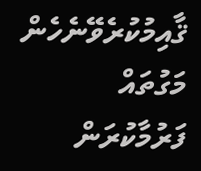ޤާއިމުކުރެވޭނެހެން މަގުތައް ފަރުމާކުރަން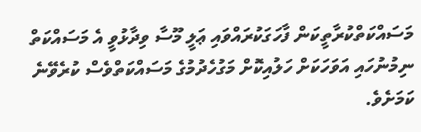މަސައްކަތްކުރާތީކަން ފާހަގަކުރައްވައި ޢަލީ މޫސާ ވިދާޅުވީ އެ މަސައްކަތް ނިމުނުހައި އަވަހަކަށް ހަލުއިކޮށް މަގުހެދުމުގެ މަސައްކަތްވެސް ކުރެވޭނެ ކަމަށެވެ.